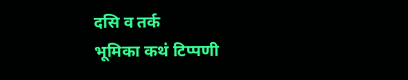दसि व तर्क
भूमिका कथं टिप्पणी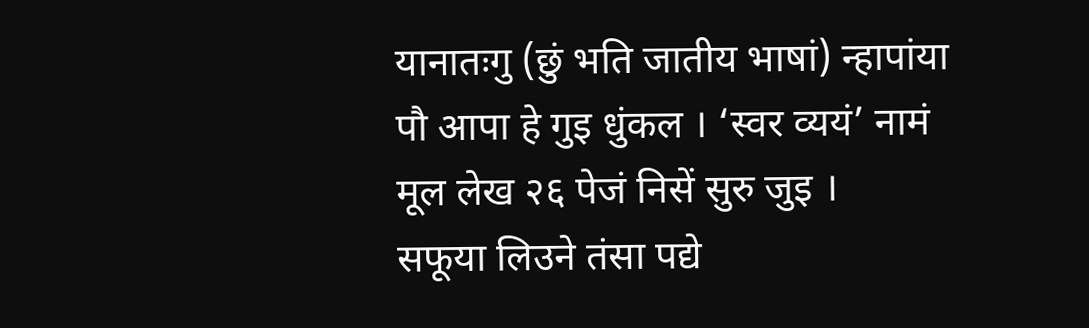यानातःगु (छुं भति जातीय भाषां) न्हापांया पौ आपा हे गुइ धुंकल । ‘स्वर व्ययं’ नामं मूल लेख २६ पेजं निसें सुरु जुइ ।
सफूया लिउने तंसा पद्ये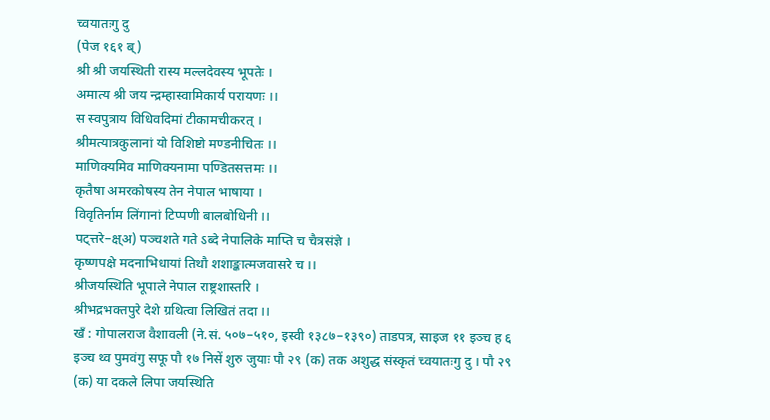च्वयातःगु दु
(पेज १६१ ब्)
श्री श्री जयस्थिती रास्य मल्लदेवस्य भूपतेः ।
अमात्य श्री जय न्द्रम्हास्वामिकार्य परायणः ।।
स स्वपुत्राय विधिवदिमां टीकामचीकरत् ।
श्रीमत्यात्रकुलानां यो विशिष्टो मण्डनीचितः ।।
माणिक्यमिव माणिक्यनामा पण्डितसत्तमः ।।
कृतैषा अमरकोषस्य तेन नेपाल भाषाया ।
विवृतिर्नाम लिंगानां टिप्पणी बालबोधिनी ।।
पट्त्तरे–क्ष्अ) पञ्चशते गते ऽब्दे नेपालिके माप्ति च चैत्रसंज्ञे ।
कृष्णपक्षे मदनाभिधायां तिथौ शशाङ्कात्मजवासरे च ।।
श्रीजयस्थिति भूपाले नेपाल राष्ट्रशास्तरि ।
श्रीभद्रभक्तपुरे देशे ग्रथित्वा लिखितं तदा ।।
खँ : गोपालराज वैशावली (ने.सं. ५०७–५१०, इस्वी १३८७–१३९०) ताडपत्र, साइज ११ इञ्च ह ६ इञ्च थ्व पुमवंगु सफू पौ १७ निसें शुरु जुयाः पौ २९ (क) तक अशुद्ध संस्कृतं च्वयातःगु दु । पौ २९ (क) या दकले लिपा जयस्थिति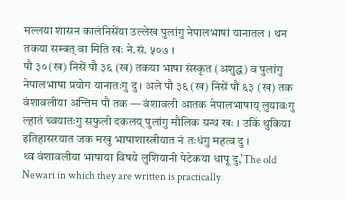मल्लया शासन कालंनिसेंया उल्लेख पुलांगु नेपालभाषां यानातल । थन तकया सम्बत् वा मिति खः ने.सं. ५०७ ।
पौ ३०(ख) निसें पौ ३६ (ख) तकया भाषा संस्कृत (अशुद्ध) व पुलांगु नेपालभाषा प्रयोग यानातःगु दु । अले पौ ३६ (ख) निसें पौ ६३ (ख) तक वंशावलीया अन्तिम पौ तक — वंशावली आतक नेपालभाषाय् लुयावःगु ल्हातं च्वयातःगु सफुली दकलय् पुलांगु मौलिक ग्रन्थ खः । उकिं थुकिया इतिहासरयात जक मखु भाषाशास्त्रीयात नं तःधंगु महत्व दु ।
थ्व वंशावलीया भाषाया विषये लुशियानी पेटेकया धापू दु,’The old Newari in which they are written is practically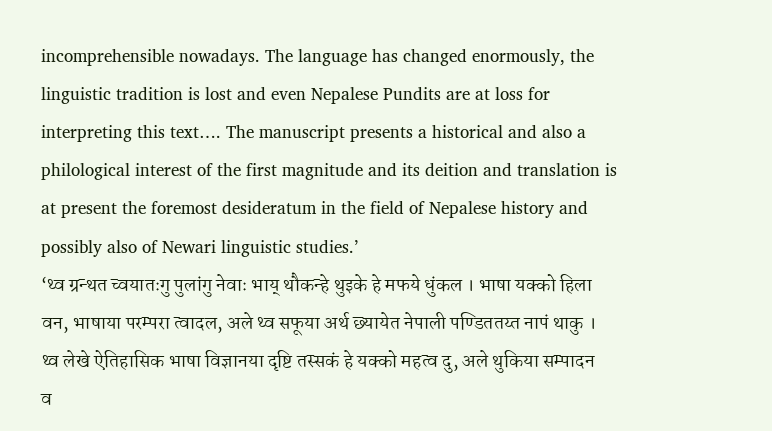incomprehensible nowadays. The language has changed enormously, the linguistic tradition is lost and even Nepalese Pundits are at loss for interpreting this text…. The manuscript presents a historical and also a philological interest of the first magnitude and its deition and translation is at present the foremost desideratum in the field of Nepalese history and possibly also of Newari linguistic studies.’
‘थ्व ग्रन्थत च्वयातःगु पुलांगु नेवाः भाय् थौकन्हे थुइके हे मफये धुंकल । भाषा यक्को हिला वन, भाषाया परम्परा त्वादल, अले थ्व सफूया अर्थ छ्यायेत नेपाली पण्डिततय्त नापं थाकु । थ्व लेखे ऐतिहासिक भाषा विज्ञानया दृष्टि तस्सकं हे यक्को महत्व दु, अले थुकिया सम्पादन व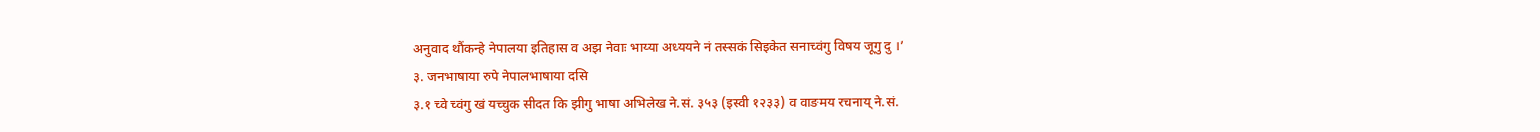अनुवाद थौंकन्हे नेपालया इतिहास व अझ नेवाः भाय्या अध्ययने नं तस्सकं सिइकेत सनाच्वंगु विषय जूगु दु ।’
३. जनभाषाया रुपे नेपालभाषाया दसि
३.१ च्वे च्वंगु खं यच्चुक सीदत कि झीगु भाषा अभिलेख ने.सं. ३५३ (इस्वी १२३३) व वाङमय रचनाय् ने.सं.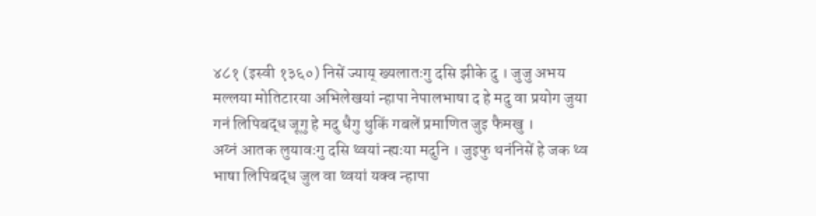४८१ (इस्वी १३६०) निसें ज्याय् ख्यलातःगु दसि झीके दु । जुजु अभय मल्लया मोतिटारया अभिलेखयां न्हापा नेपालभाषा द हे मदु वा प्रयोग जुया गनं लिपिबद्ध जूगु हे मदु धैगु थुकिं गबलें प्रमाणित जुइ फैमखु ।
अय्नं आतक लुयावःगु दसि थ्वयां न्ह्यःया मदुनि । जुइफु थनंनिसें हे जक थ्व भाषा लिपिबद्ध जुल वा थ्वयां यक्व न्हापा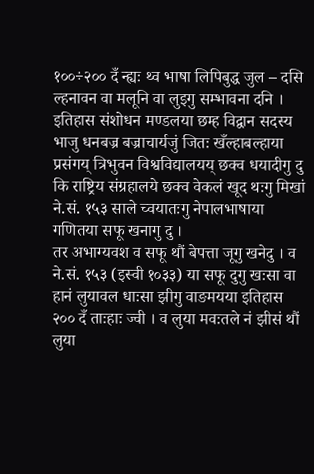१००÷२०० दँ न्ह्यः थ्व भाषा लिपिबुद्ध जुल – दसि ल्हनावन वा मलूनि वा लुइगु सम्भावना दनि । इतिहास संशोधन मण्डलया छम्ह विद्वान सदस्य भाजु धनबज्र बज्राचार्यजुं जितः खँल्हाबल्हाया प्रसंगय् त्रिभुवन विश्वविद्यालयय् छक्व धयादीगु दु कि राष्ट्रिय संग्रहालये छक्व वेकलं खूद थःगु मिखां ने.सं. १५३ साले च्वयातःगु नेपालभाषाया गणितया सफू खनागु दु ।
तर अभाग्यवश व सफू थौं बेपत्ता जूगु खनेदु । व ने.सं. १५३ (इस्वी १०३३) या सफू दुगु खःसा वा हानं लुयावल धाःसा झीगु वाङमयया इतिहास २०० दँ ताःहाः ज्वी । व लुया मवःतले नं झीसं थौं लुया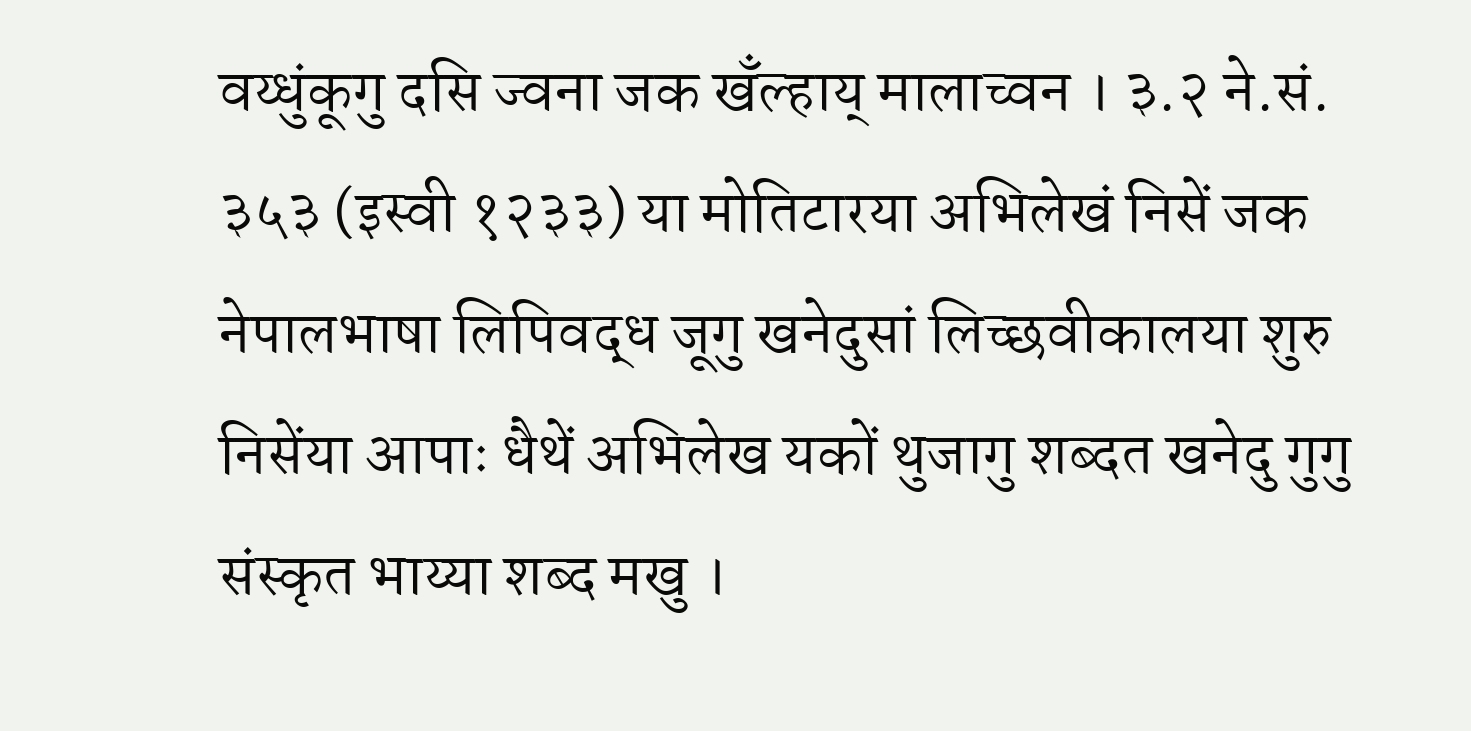वय्धुंकूगु दसि ज्वना जक खँल्हाय् मालाच्वन । ३.२ ने.सं. ३५३ (इस्वी १२३३) या मोतिटारया अभिलेखं निसें जक नेपालभाषा लिपिवद्ध जूगु खनेदुसां लिच्छवीकालया शुरु निसेंया आपाः धैथें अभिलेख यकों थुजागु शब्दत खनेदु गुगु संस्कृत भाय्या शब्द मखु ।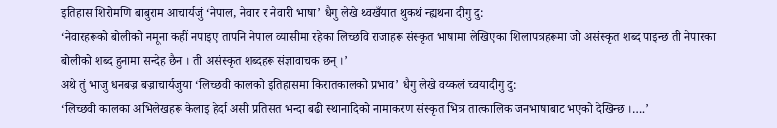इतिहास शिरोमणि बाबुराम आचार्यजुं ‘नेपाल, नेवार र नेवारी भाषा’ धैगु लेखे थ्वखँयात थुकथं न्ह्यथना दीगु दु:
‘नेवारहरूको बोलीको नमूना कहीं नपाइए तापनि नेपाल व्यासीमा रहेका लिच्छवि राजाहरू संस्कृत भाषामा लेखिएका शिलापत्रहरूमा जो असंस्कृत शब्द पाइन्छ ती नेपारका बोलीको शब्द हुनामा सन्देह छैन । ती असंस्कृत शब्दहरू संज्ञावाचक छन् ।’
अथे तुं भाजु धनबज्र बज्राचार्यजुया ‘लिच्छवी कालको इतिहासमा किरातकालको प्रभाव’ धैगु लेखे वय्कलं च्वयादीगु दु:
‘लिच्छवी कालका अभिलेखहरू केलाइ हेर्दा असी प्रतिसत भन्दा बढी स्थानादिको नामाकरण संस्कृत भित्र तात्कालिक जनभाषाबाट भएको देखिन्छ ।….’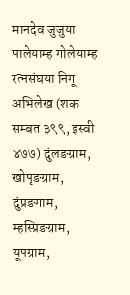मानदेव जुजुया पालेयाम्ह गोलेयाम्ह रत्नसंघया निगू अभिलेख (शक सम्बत ३९९, इस्वी ४७७) दुंलङग्राम, खोपृङग्राम, दुंप्रङगाम, म्हस्प्रिङग्राम, यूपग्राम,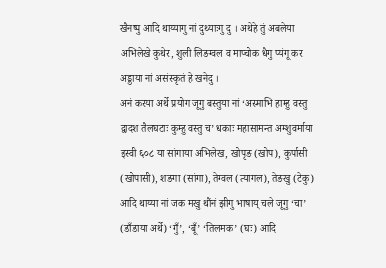खैनष्पु आदि थाय्यागु नां दुथ्याःगु दु । अथेहे तुं अबलेया अभिलेखे कुथेर, शुली लिङग्वल व माप्चोक धैगु प्यंगू कर अड्डाया नां असंस्कृतं हे खनेदु ।
अनं करया अर्थे प्रयोग जूगु बस्तुया नां ‘अस्माभि हाम्हु वस्तु द्वादश तैलघटाः कुम्हु वस्तु च’ धकाः महासामन्त अम्शुवर्माया इस्वी ६०८ या सांगाया अभिलेख, खोपृङ (खोप), कुर्पासी (खोपासी), शङगा (सांगा), तेग्वल (त्यागल), तेङखु (टेकु) आदि थाय्या नां जक मखु थौंनं झीगु भाषाय् चले जूगु ‘चा’ (डाँडाया अर्थे) ‘गुँ’, ‘बूँ’ ‘तिलमक’ (घः) आदि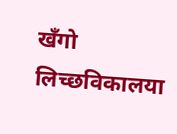खँगो लिच्छविकालया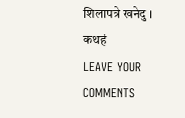शिलापत्रे खनेदु ।
कथहं
LEAVE YOUR COMMENTS